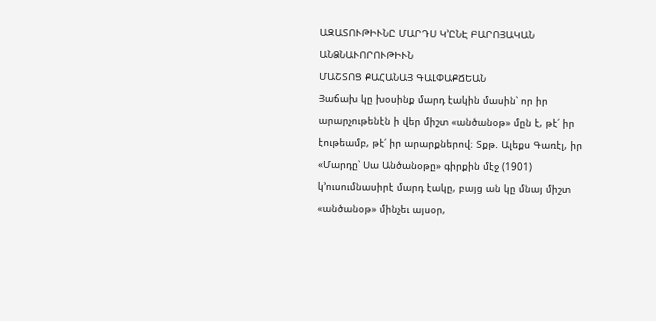ԱԶԱՏՈՒԹԻՒՆԸ ՄԱՐԴՍ Կ՚ԸՆԷ ԲԱՐՈՅԱԿԱՆ ԱՆՁՆԱՒՈՐՈՒԹԻՒՆ
ՄԱՇՏՈՑ ՔԱՀԱՆԱՅ ԳԱԼՓԱՔՃԵԱՆ
Յաճախ կը խօսինք մարդ էակին մասին՝ որ իր արարչութենէն ի վեր միշտ «անծանօթ» մըն է, թէ՛ իր էութեամբ, թէ՛ իր արարքներով։ Տքթ. Ալեքս Գառէլ, իր «Մարդը՝ Սա Անծանօթը» գիրքին մէջ (1901) կ՚ուսումնասիրէ մարդ էակը, բայց ան կը մնայ միշտ «անծանօթ» մինչեւ այսօր,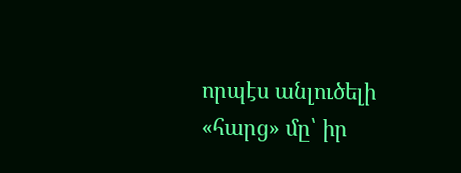որպէս անլուծելի «հարց» մը՝ իր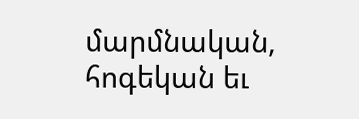մարմնական, հոգեկան եւ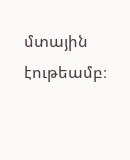մտային էութեամբ։